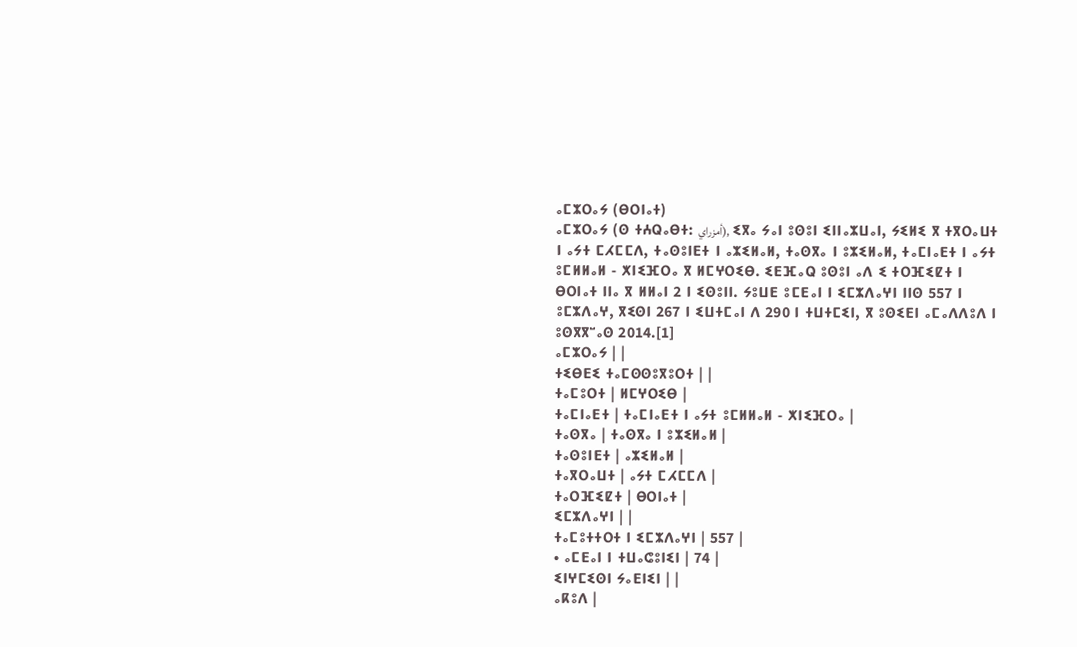ⴰⵎⵣⵔⴰⵢ (ⴱⵔⵏⴰⵜ)
ⴰⵎⵣⵔⴰⵢ (ⵙ ⵜⵄⵕⴰⴱⵜ: أمزراي), ⵉⴳⴰ ⵢⴰⵏ ⵓⵙⵓⵏ ⵉⵏⵏⴰⵣⵡⴰⵏ, ⵢⵉⵍⵉ ⴳ ⵜⴳⵔⴰⵡⵜ ⵏ ⴰⵢⵜ ⵎⵃⵎⵎⴷ, ⵜⴰⵙⵓⵏⴹⵜ ⵏ ⴰⵣⵉⵍⴰⵍ, ⵜⴰⵙⴳⴰ ⵏ ⵓⵣⵉⵍⴰⵍ, ⵜⴰⵎⵏⴰⴹⵜ ⵏ ⴰⵢⵜ ⵓⵎⵍⵍⴰⵍ - ⵅⵏⵉⴼⵔⴰ ⴳ ⵍⵎⵖⵔⵉⴱ. ⵉⴹⴼⴰⵕ ⵓⵙⵓⵏ ⴰⴷ ⵉ ⵜⵔⴼⵉⵇⵜ ⵏ ⴱⵔⵏⴰⵜ ⵏⵏⴰ ⴳ ⵍⵍⴰⵏ 2 ⵏ ⵉⵙⵓⵏⵏ. ⵢⵓⵡⴹ ⵓⵎⴹⴰⵏ ⵏ ⵉⵎⵣⴷⴰⵖⵏ ⵏⵏⵙ 557 ⵏ ⵓⵎⵣⴷⴰⵖ, ⴳⵉⵙⵏ 267 ⵏ ⵉⵡⵜⵎⴰⵏ ⴷ 290 ⵏ ⵜⵡⵜⵎⵉⵏ, ⴳ ⵓⵙⵉⴹⵏ ⴰⵎⴰⴷⴷⵓⴷ ⵏ ⵓⵙⴳⴳⵯⴰⵙ 2014.[1]
ⴰⵎⵣⵔⴰⵢ | |
ⵜⵉⴱⴹⵉ ⵜⴰⵎⵙⵙⵓⴳⵓⵔⵜ | |
ⵜⴰⵎⵓⵔⵜ | ⵍⵎⵖⵔⵉⴱ |
ⵜⴰⵎⵏⴰⴹⵜ | ⵜⴰⵎⵏⴰⴹⵜ ⵏ ⴰⵢⵜ ⵓⵎⵍⵍⴰⵍ - ⵅⵏⵉⴼⵔⴰ |
ⵜⴰⵙⴳⴰ | ⵜⴰⵙⴳⴰ ⵏ ⵓⵣⵉⵍⴰⵍ |
ⵜⴰⵙⵓⵏⴹⵜ | ⴰⵣⵉⵍⴰⵍ |
ⵜⴰⴳⵔⴰⵡⵜ | ⴰⵢⵜ ⵎⵃⵎⵎⴷ |
ⵜⴰⵔⴼⵉⵇⵜ | ⴱⵔⵏⴰⵜ |
ⵉⵎⵣⴷⴰⵖⵏ | |
ⵜⴰⵎⵓⵜⵜⵔⵜ ⵏ ⵉⵎⵣⴷⴰⵖⵏ | 557 |
• ⴰⵎⴹⴰⵏ ⵏ ⵜⵡⴰⵛⵓⵏⵉⵏ | 74 |
ⵉⵏⵖⵎⵉⵙⵏ ⵢⴰⴹⵏⵉⵏ | |
ⴰⴽⵓⴷ |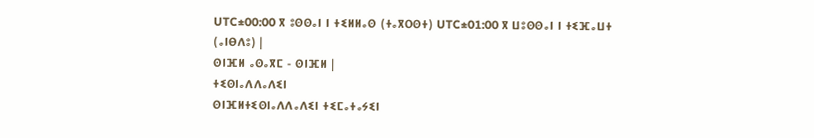UTC±00:00 ⴳ ⵓⵙⵙⴰⵏ ⵏ ⵜⵉⵍⵍⴰⵙ (ⵜⴰⴳⵔⵙⵜ) UTC±01:00 ⴳ ⵡⵓⵙⵙⴰⵏ ⵏ ⵜⵉⴼⴰⵡⵜ (ⴰⵏⴱⴷⵓ) |
ⵙⵏⴼⵍ ⴰⵙⴰⴳⵎ - ⵙⵏⴼⵍ |
ⵜⵉⵙⵏⴰⴷⴷⴰⴷⵉⵏ
ⵙⵏⴼⵍⵜⵉⵙⵏⴰⴷⴷⴰⴷⵉⵏ ⵜⵉⵎⴰⵜⴰⵢⵉⵏ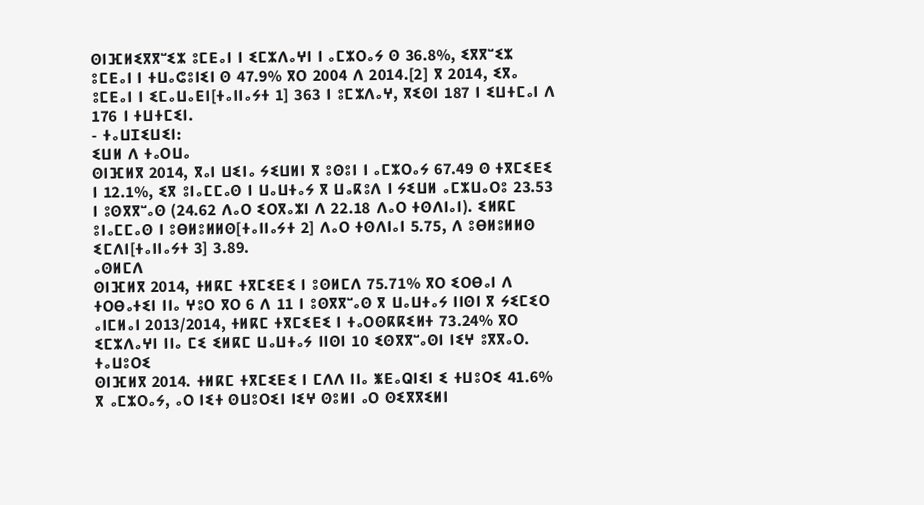ⵙⵏⴼⵍⵉⴳⴳⵯⵉⵣ ⵓⵎⴹⴰⵏ ⵏ ⵉⵎⵣⴷⴰⵖⵏ ⵏ ⴰⵎⵣⵔⴰⵢ ⵙ 36.8%, ⵉⴳⴳⵯⵉⵣ ⵓⵎⴹⴰⵏ ⵏ ⵜⵡⴰⵛⵓⵏⵉⵏ ⵙ 47.9% ⴳⵔ 2004 ⴷ 2014.[2] ⴳ 2014, ⵉⴳⴰ ⵓⵎⴹⴰⵏ ⵏ ⵉⵎⴰⵡⴰⴹⵏ[ⵜⴰⵏⵏⴰⵢⵜ 1] 363 ⵏ ⵓⵎⵣⴷⴰⵖ, ⴳⵉⵙⵏ 187 ⵏ ⵉⵡⵜⵎⴰⵏ ⴷ 176 ⵏ ⵜⵡⵜⵎⵉⵏ.
- ⵜⴰⵡⵊⵉⵡⵉⵏ:
ⵉⵡⵍ ⴷ ⵜⴰⵔⵡⴰ
ⵙⵏⴼⵍⴳ 2014, ⴳⴰⵏ ⵡⵉⵏⴰ ⵢⵉⵡⵍⵏ ⴳ ⵓⵙⵓⵏ ⵏ ⴰⵎⵣⵔⴰⵢ 67.49 ⵙ ⵜⴳⵎⵉⴹⵉ ⵏ 12.1%, ⵉⴳ ⵓⵏⴰⵎⵎⴰⵙ ⵏ ⵡⴰⵡⵜⴰⵢ ⴳ ⵡⴰⴽⵓⴷ ⵏ ⵢⵉⵡⵍ ⴰⵎⵣⵡⴰⵔⵓ 23.53 ⵏ ⵓⵙⴳⴳⵯⴰⵙ (24.62 ⴷⴰⵔ ⵉⵔⴳⴰⵣⵏ ⴷ 22.18 ⴷⴰⵔ ⵜⵙⴷⵏⴰⵏ). ⵉⵍⴽⵎ ⵓⵏⴰⵎⵎⴰⵙ ⵏ ⵓⴱⵍⵓⵍⵍⵙ[ⵜⴰⵏⵏⴰⵢⵜ 2] ⴷⴰⵔ ⵜⵙⴷⵏⴰⵏ 5.75, ⴷ ⵓⴱⵍⵓⵍⵍⵙ ⵉⵎⴷⵏ[ⵜⴰⵏⵏⴰⵢⵜ 3] 3.89.
ⴰⵙⵍⵎⴷ
ⵙⵏⴼⵍⴳ 2014, ⵜⵍⴽⵎ ⵜⴳⵎⵉⴹⵉ ⵏ ⵓⵙⵍⵎⴷ 75.71% ⴳⵔ ⵉⵔⴱⴰⵏ ⴷ ⵜⵔⴱⴰⵜⵉⵏ ⵏⵏⴰ ⵖⵓⵔ ⴳⵔ 6 ⴷ 11 ⵏ ⵓⵙⴳⴳⵯⴰⵙ ⴳ ⵡⴰⵡⵜⴰⵢ ⵏⵏⵙⵏ ⴳ ⵢⵉⵎⵉⵔ ⴰⵏⵎⵍⴰⵏ 2013/2014, ⵜⵍⴽⵎ ⵜⴳⵎⵉⴹⵉ ⵏ ⵜⴰⵔⵙⴽⴽⵉⵍⵜ 73.24% ⴳⵔ ⵉⵎⵣⴷⴰⵖⵏ ⵏⵏⴰ ⵎⵉ ⵉⵍⴽⵎ ⵡⴰⵡⵜⴰⵢ ⵏⵏⵙⵏ 10 ⵉⵙⴳⴳⵯⴰⵙⵏ ⵏⵉⵖ ⵓⴳⴳⴰⵔ.
ⵜⴰⵡⵓⵔⵉ
ⵙⵏⴼⵍⴳ 2014. ⵜⵍⴽⵎ ⵜⴳⵎⵉⴹⵉ ⵏ ⵎⴷⴷ ⵏⵏⴰ ⵥⴹⴰⵕⵏⵉⵏ ⵉ ⵜⵡⵓⵔⵉ 41.6% ⴳ ⴰⵎⵣⵔⴰⵢ, ⴰⵔ ⵏⵉⵜ ⵙⵡⵓⵔⵉⵏ ⵏⵉⵖ ⵙⵓⵍⵏ ⴰⵔ ⵙⵉⴳⴳⵉⵍⵏ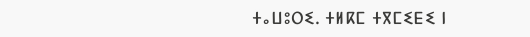ⵜⴰⵡⵓⵔⵉ. ⵜⵍⴽⵎ ⵜⴳⵎⵉⴹⵉ ⵏ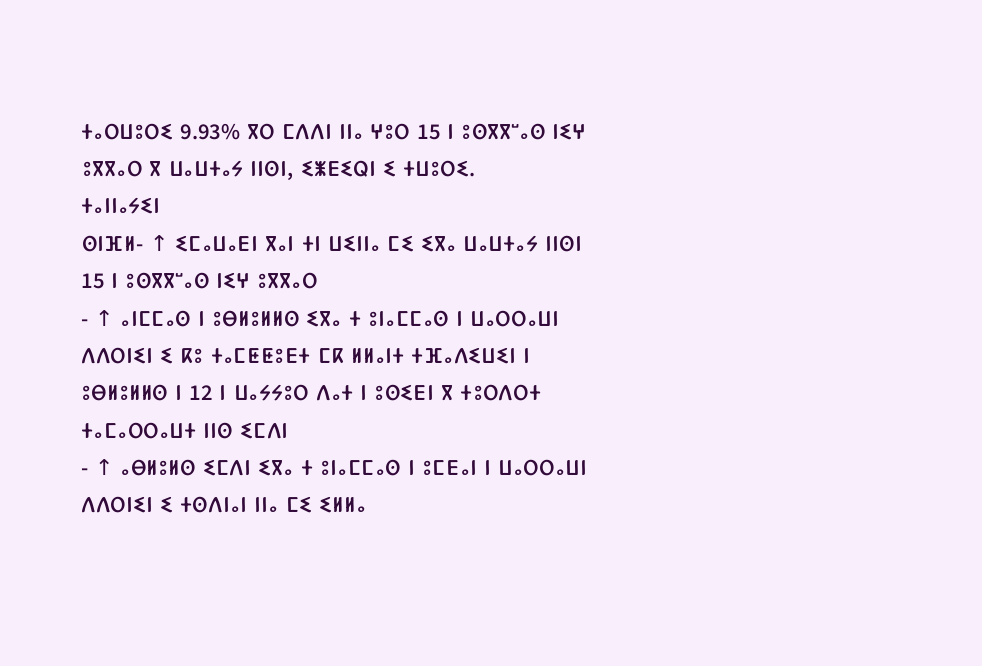ⵜⴰⵔⵡⵓⵔⵉ 9.93% ⴳⵔ ⵎⴷⴷⵏ ⵏⵏⴰ ⵖⵓⵔ 15 ⵏ ⵓⵙⴳⴳⵯⴰⵙ ⵏⵉⵖ ⵓⴳⴳⴰⵔ ⴳ ⵡⴰⵡⵜⴰⵢ ⵏⵏⵙⵏ, ⵉⵥⴹⵉⵕⵏ ⵉ ⵜⵡⵓⵔⵉ.
ⵜⴰⵏⵏⴰⵢⵉⵏ
ⵙⵏⴼⵍ- ↑ ⵉⵎⴰⵡⴰⴹⵏ ⴳⴰⵏ ⵜⵏ ⵡⵉⵏⵏⴰ ⵎⵉ ⵉⴳⴰ ⵡⴰⵡⵜⴰⵢ ⵏⵏⵙⵏ 15 ⵏ ⵓⵙⴳⴳⵯⴰⵙ ⵏⵉⵖ ⵓⴳⴳⴰⵔ
- ↑ ⴰⵏⵎⵎⴰⵙ ⵏ ⵓⴱⵍⵓⵍⵍⵙ ⵉⴳⴰ ⵜ ⵓⵏⴰⵎⵎⴰⵙ ⵏ ⵡⴰⵔⵔⴰⵡⵏ ⴷⴷⵔⵏⵉⵏ ⵉ ⴽⵓ ⵜⴰⵎⵟⵟⵓⴹⵜ ⵎⴽ ⵍⵍⴰⵏⵜ ⵜⴼⴰⴷⵉⵡⵉⵏ ⵏ ⵓⴱⵍⵓⵍⵍⵙ ⵏ 12 ⵏ ⵡⴰⵢⵢⵓⵔ ⴷⴰⵜ ⵏ ⵓⵙⵉⴹⵏ ⴳ ⵜⵓⵔⴷⵔⵜ ⵜⴰⵎⴰⵔⵔⴰⵡⵜ ⵏⵏⵙ ⵉⵎⴷⵏ
- ↑ ⴰⴱⵍⵓⵍⵙ ⵉⵎⴷⵏ ⵉⴳⴰ ⵜ ⵓⵏⴰⵎⵎⴰⵙ ⵏ ⵓⵎⴹⴰⵏ ⵏ ⵡⴰⵔⵔⴰⵡⵏ ⴷⴷⵔⵏⵉⵏ ⵉ ⵜⵙⴷⵏⴰⵏ ⵏⵏⴰ ⵎⵉ ⵉⵍⵍⴰ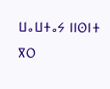ⵡⴰⵡⵜⴰⵢ ⵏⵏⵙⵏⵜ ⴳⵔ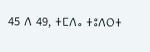45 ⴷ 49, ⵜⵎⴷⴰ ⵜⵓⴷⵔⵜ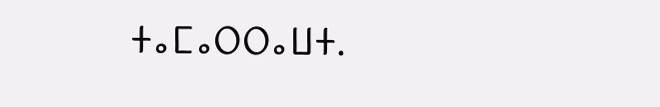ⵜⴰⵎⴰⵔⵔⴰⵡⵜ.